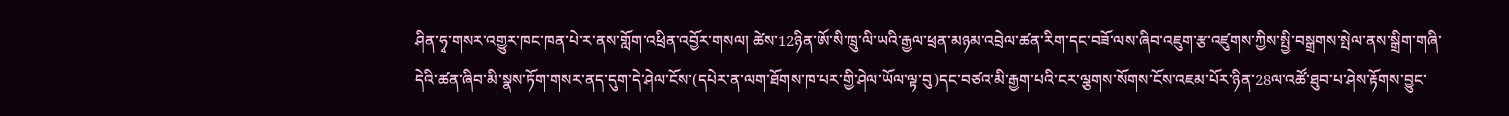ཤིན་ཧྭ་གསར་འགྱུར་ཁང་ཁན་པེ་ར་ནས་གློག་འཕྲིན་འབྱོར་གསལ། ཚེས་12ཉིན་ཨོ་སི་ཁྲུ་ལི་ཡའི་རྒྱལ་ཕྲན་མཉམ་འབྲེལ་ཚན་རིག་དང་བཟོ་ལས་ཞིབ་འཇུག་རྩ་འཛུགས་ཀྱིས་སྤྱི་བསྒྲགས་སྤེལ་ནས་སྒྲིག་གཞི་དེའི་ཚན་ཞིབ་མི་སྣས་ཏོག་གསར་ནད་དུག་དེ་ཤེལ་ངོས་(དཔེར་ན་ལག་ཐོགས་ཁ་པར་གྱི་ཤེལ་ཡོལ་ལྟ་བུ)དང་བཙའ་མི་རྒྱག་པའི་ངར་ལྕགས་སོགས་ངོས་འཇམ་པོར་ཉིན་28ལ་འཚོ་ཐུབ་པ་ཤེས་རྟོགས་བྱུང་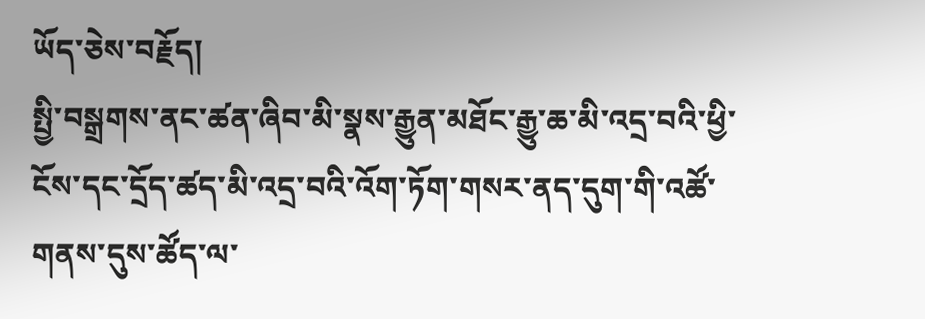ཡོད་ཅེས་བརྗོད།
སྤྱི་བསྒྲགས་ནང་ཚན་ཞིབ་མི་སྣས་རྒྱུན་མཐོང་རྒྱུ་ཆ་མི་འདྲ་བའི་ཕྱི་ངོས་དང་དྲོད་ཚད་མི་འདྲ་བའི་འོག་ཏོག་གསར་ནད་དུག་གི་འཚོ་གནས་དུས་ཚོད་ལ་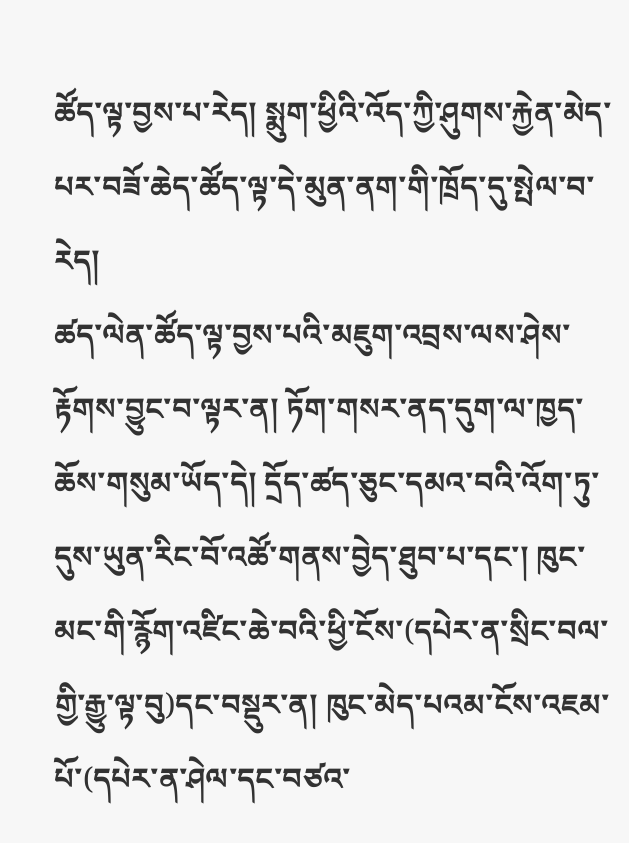ཚོད་ལྟ་བྱས་པ་རེད། སྨུག་ཕྱིའི་འོད་ཀྱི་ཤུགས་རྐྱེན་མེད་པར་བཟོ་ཆེད་ཚོད་ལྟ་དེ་མུན་ནག་གི་ཁྲོད་དུ་སྤེལ་བ་རེད།
ཚད་ལེན་ཚོད་ལྟ་བྱས་པའི་མཇུག་འབྲས་ལས་ཤེས་རྟོགས་བྱུང་བ་ལྟར་ན། ཏོག་གསར་ནད་དུག་ལ་ཁྱད་ཆོས་གསུམ་ཡོད་དེ། དྲོད་ཚད་ཅུང་དམའ་བའི་འོག་ཏུ་དུས་ཡུན་རིང་བོ་འཚོ་གནས་བྱེད་ཐུབ་པ་དང་། ཁུང་མང་གི་རྙོག་འཛིང་ཆེ་བའི་ཕྱི་ངོས་(དཔེར་ན་སྲིང་བལ་གྱི་རྒྱུ་ལྟ་བུ)དང་བསྡུར་ན། ཁུང་མེད་པའམ་ངོས་འཇམ་པོ་(དཔེར་ན་ཤེལ་དང་བཙའ་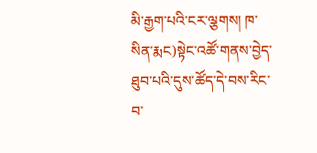མི་རྒྱག་པའི་ངར་ལྕགས། ཁ་སིན་རྨང)སྟེང་འཚོ་གནས་བྱེད་ཐུབ་པའི་དུས་ཚོད་དེ་བས་རིང་བ་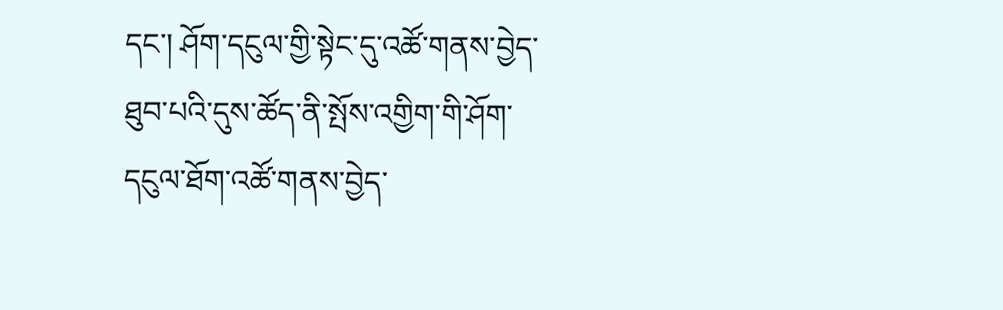དང་། ཤོག་དངུལ་གྱི་སྟེང་དུ་འཚོ་གནས་བྱེད་ཐུབ་པའི་དུས་ཚོད་ནི་སྤོས་འགྱིག་གི་ཤོག་དངུལ་ཐོག་འཚོ་གནས་བྱེད་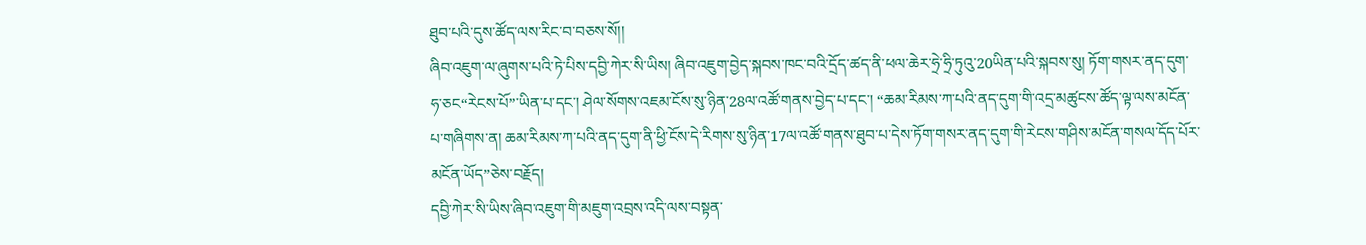ཐུབ་པའི་དུས་ཚོད་ལས་རིང་བ་བཅས་སོ།།
ཞིབ་འཇུག་ལ་ཞུགས་པའི་ཏེ་པིས་དབྱི་ཀེར་སི་ཡིས། ཞིབ་འཇུག་བྱེད་སྐབས་ཁང་བའི་དྲོད་ཚད་ནི་ཕལ་ཆེར་ཧྲེ་ཧྲི་ཏུའུ་20ཡིན་པའི་སྐབས་སུ། ཏོག་གསར་ནད་དུག་ཧ་ཅང“རེངས་པོ”་ཡིན་པ་དང་། ཤེལ་སོགས་འཇམ་ངོས་སུ་ཉིན་28ལ་འཚོ་གནས་བྱེད་པ་དང་། “ཆམ་རིམས་ཀ་པའི་ནད་དུག་གི་འདྲ་མཚུངས་ཚོད་ལྟ་ལས་མངོན་པ་གཞིགས་ན། ཆམ་རིམས་ཀ་པའི་ནད་དུག་ནི་ཕྱི་ངོས་དེ་རིགས་སུ་ཉིན་17ལ་འཚོ་གནས་ཐུབ་པ་དེས་ཏོག་གསར་ནད་དུག་གི་རེངས་གཤིས་མངོན་གསལ་དོད་པོར་མངོན་ཡོད”ཅེས་བརྗོད།
དབྱི་ཀེར་སི་ཡིས་ཞིབ་འཇུག་གི་མཇུག་འབྲས་འདི་ལས་བསྟན་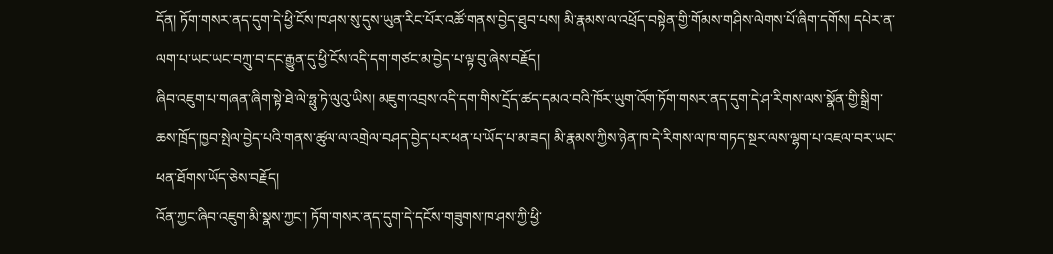དོན། ཏོག་གསར་ནད་དུག་དེ་ཕྱི་ངོས་ཁ་ཤས་སུ་དུས་ཡུན་རིང་པོར་འཚོ་གནས་བྱེད་ཐུབ་པས། མི་རྣམས་ལ་འཕྲོད་བསྟེན་གྱི་གོམས་གཤིས་ལེགས་པོ་ཞིག་དགོས། དཔེར་ན་ལག་པ་ཡང་ཡང་བཀྲུ་བ་དང་རྒྱུན་དུ་ཕྱི་ངོས་འདི་དག་གཙང་མ་བྱེད་པ་ལྟ་བུ་ཞེས་བརྗོད།
ཞིབ་འཇུག་པ་གཞན་ཞིག་སྟེ་ཐེ་ལེ་ཧྥུ་ཏེ་ལུའུ་ཡིས། མཇུག་འབྲས་འདི་དག་གིས་དྲོད་ཚད་དམའ་བའི་ཁོར་ཡུག་འོག་ཏོག་གསར་ནད་དུག་དེ་ཤ་རིགས་ལས་སྣོན་གྱི་སྒྲིག་ཆས་ཁྲོད་ཁྱབ་སྤེལ་བྱེད་པའི་གནས་ཚུལ་ལ་འགྲེལ་བཤད་བྱེད་པར་ཕན་པ་ཡོད་པ་མ་ཟད། མི་རྣམས་ཀྱིས་ཉེན་ཁ་དེ་རིགས་ལ་ཁ་གཏད་སྔར་ལས་ལྷག་པ་འཇལ་བར་ཡང་ཕན་ཐོགས་ཡོད་ཅེས་བརྗོད།
འོན་ཀྱང་ཞིབ་འཇུག་མི་སྣས་ཀྱང་། ཏོག་གསར་ནད་དུག་དེ་དངོས་གཟུགས་ཁ་ཤས་ཀྱི་ཕྱི་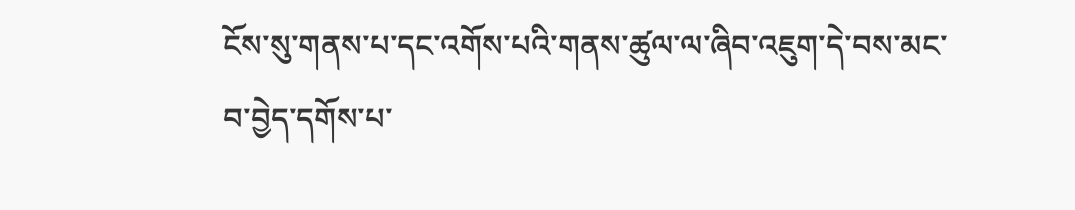ངོས་སུ་གནས་པ་དང་འགོས་པའི་གནས་ཚུལ་ལ་ཞིབ་འཇུག་དེ་བས་མང་བ་བྱེད་དགོས་པ་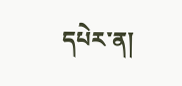དཔེར་ན།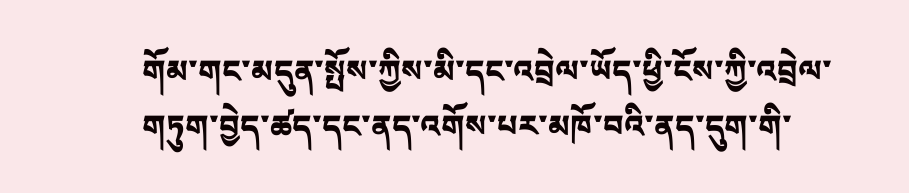གོམ་གང་མདུན་སྤོས་ཀྱིས་མི་དང་འབྲེལ་ཡོད་ཕྱི་ངོས་ཀྱི་འབྲེལ་གཏུག་བྱེད་ཚད་དང་ནད་འགོས་པར་མཁོ་བའི་ནད་དུག་གི་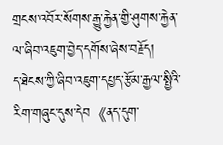གྲངས་འབོར་སོགས་རྒྱུ་རྐྱེན་གྱི་ཤུགས་རྐྱེན་ལ་ཞིབ་འཇུག་བྱེད་དགོས་ཞེས་བརྗོད།
ད་ཐེངས་ཀྱི་ཞིབ་འཇུག་དཔྱད་རྩོམ་རྒྱལ་སྤྱིའི་རིག་གཞུང་དུས་དེབ《ནད་དུག་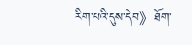རིག་པའི་དུས་དེབ》ཐོག་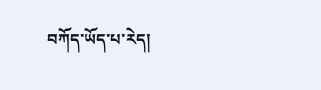བཀོད་ཡོད་པ་རེད།